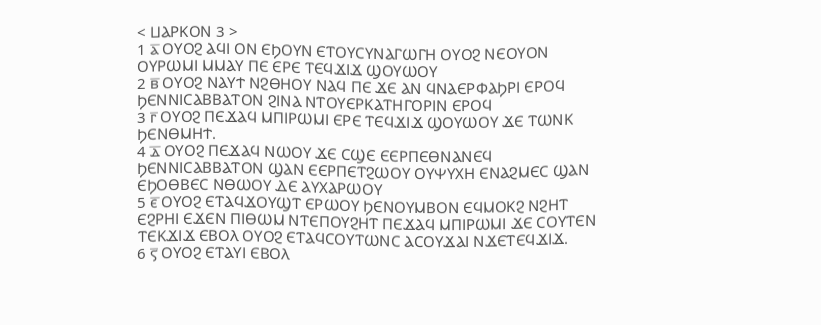< ⳘⲀⲢⲔⲞⲚ 3 >
1 ⲁ̅ ⲞⲨⲞϨ ⲀϤⲒ ⲞⲚ ⲈϦⲞⲨⲚ ⲈⲦⲞⲨⲤⲨⲚⲀⲄⲰⲄⲎ ⲞⲨⲞϨ ⲚⲈⲞⲨⲞⲚ ⲞⲨⲢⲰⲘⲒ ⲘⲘⲀⲨ ⲠⲈ ⲈⲢⲈ ⲦⲈϤϪⲒϪ ϢⲞⲨⲰⲞⲨ
2 ⲃ̅ ⲞⲨⲞϨ ⲚⲀⲨϮ ⲚϨⲐⲎⲞⲨ ⲚⲀϤ ⲠⲈ ϪⲈ ⲀⲚ ϤⲚⲀⲈⲢⲪⲀϦⲢⲒ ⲈⲢⲞϤ ϦⲈⲚⲚⲒⲤⲀⲂⲂⲀⲦⲞⲚ ϨⲒⲚⲀ ⲚⲦⲞⲨⲈⲢⲔⲀⲦⲎⲄⲞⲢⲒⲚ ⲈⲢⲞϤ
3 ⲅ̅ ⲞⲨⲞϨ ⲠⲈϪⲀϤ ⲘⲠⲒⲢⲰⲘⲒ ⲈⲢⲈ ⲦⲈϤϪⲒϪ ϢⲞⲨⲰⲞⲨ ϪⲈ ⲦⲰⲚⲔ ϦⲈⲚⲐⲘⲎϮ.
4 ⲇ̅ ⲞⲨⲞϨ ⲠⲈϪⲀϤ ⲚⲰⲞⲨ ϪⲈ ⲤϢⲈ ⲈⲈⲢⲠⲈⲐⲚⲀⲚⲈϤ ϦⲈⲚⲚⲒⲤⲀⲂⲂⲀⲦⲞⲚ ϢⲀⲚ ⲈⲈⲢⲠⲈⲦϨⲰⲞⲨ ⲞⲨⲮⲨⲬⲎ ⲈⲚⲀϨⲘⲈⲤ ϢⲀⲚ ⲈϦⲞⲐⲂⲈⲤ ⲚⲐⲰⲞⲨ ⲆⲈ ⲀⲨⲬⲀⲢⲰⲞⲨ
5 ⲉ̅ ⲞⲨⲞϨ ⲈⲦⲀϤϪⲞⲨϢⲦ ⲈⲢⲰⲞⲨ ϦⲈⲚⲞⲨⲘⲂⲞⲚ ⲈϤⲘⲞⲔϨ ⲚϨⲎⲦ ⲈϨⲢⲎⲒ ⲈϪⲈⲚ ⲠⲒⲐⲰⲘ ⲚⲦⲈⲠⲞⲨϨⲎⲦ ⲠⲈϪⲀϤ ⲘⲠⲒⲢⲰⲘⲒ ϪⲈ ⲤⲞⲨⲦⲈⲚ ⲦⲈⲔϪⲒϪ ⲈⲂⲞⲖ ⲞⲨⲞϨ ⲈⲦⲀϤⲤⲞⲨⲦⲰⲚⲤ ⲀⲤⲞⲨϪⲀⲒ ⲚϪⲈⲦⲈϤϪⲒϪ.
6 ⲋ̅ ⲞⲨⲞϨ ⲈⲦⲀⲨⲒ ⲈⲂⲞⲖ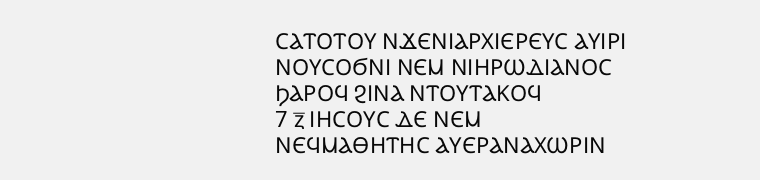ⲤⲀⲦⲞⲦⲞⲨ ⲚϪⲈⲚⲒⲀⲢⲬⲒⲈⲢⲈⲨⲤ ⲀⲨⲒⲢⲒ ⲚⲞⲨⲤⲞϬⲚⲒ ⲚⲈⲘ ⲚⲒⲎⲢⲰⲆⲒⲀⲚⲞⲤ ϦⲀⲢⲞϤ ϨⲒⲚⲀ ⲚⲦⲞⲨⲦⲀⲔⲞϤ
7 ⲍ̅ ⲒⲎⲤⲞⲨⲤ ⲆⲈ ⲚⲈⲘ ⲚⲈϤⲘⲀⲐⲎⲦⲎⲤ ⲀⲨⲈⲢⲀⲚⲀⲬⲰⲢⲒⲚ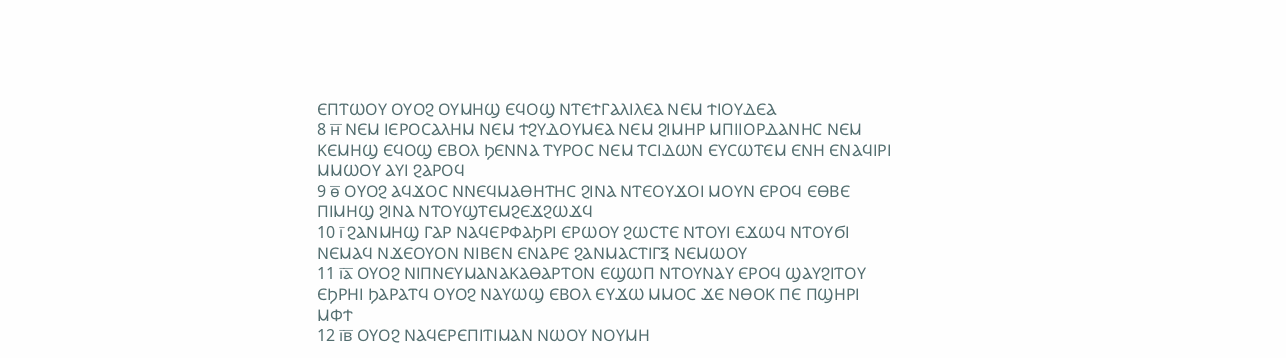ⲈⲠⲦⲰⲞⲨ ⲞⲨⲞϨ ⲞⲨⲘⲎϢ ⲈϤⲞϢ ⲚⲦⲈϮⲄⲀⲖⲒⲖⲈⲀ ⲚⲈⲘ ϮⲒⲞⲨⲆⲈⲀ
8 ⲏ̅ ⲚⲈⲘ ⲒⲈⲢⲞⲤⲀⲖⲎⲘ ⲚⲈⲘ ϮϨⲨⲆⲞⲨⲘⲈⲀ ⲚⲈⲘ ϨⲒⲘⲎⲢ ⲘⲠⲒⲒⲞⲢⲆⲀⲚⲎⲤ ⲚⲈⲘ ⲔⲈⲘⲎϢ ⲈϤⲞϢ ⲈⲂⲞⲖ ϦⲈⲚⲚⲀ ⲦⲨⲢⲞⲤ ⲚⲈⲘ ⲦⲤⲒⲆⲰⲚ ⲈⲨⲤⲰⲦⲈⲘ ⲈⲚⲎ ⲈⲚⲀϤⲒⲢⲒ ⲘⲘⲰⲞⲨ ⲀⲨⲒ ϨⲀⲢⲞϤ
9 ⲑ̅ ⲞⲨⲞϨ ⲀϤϪⲞⲤ ⲚⲚⲈϤⲘⲀⲐⲎⲦⲎⲤ ϨⲒⲚⲀ ⲚⲦⲈⲞⲨϪⲞⲒ ⲘⲞⲨⲚ ⲈⲢⲞϤ ⲈⲐⲂⲈ ⲠⲒⲘⲎϢ ϨⲒⲚⲀ ⲚⲦⲞⲨϢⲦⲈⲘϨⲈϪϨⲰϪϤ
10 ⲓ̅ ϨⲀⲚⲘⲎϢ ⲄⲀⲢ ⲚⲀϤⲈⲢⲪⲀϦⲢⲒ ⲈⲢⲰⲞⲨ ϨⲰⲤⲦⲈ ⲚⲦⲞⲨⲒ ⲈϪⲰϤ ⲚⲦⲞⲨϬⲒ ⲚⲈⲘⲀϤ ⲚϪⲈⲞⲨⲞⲚ ⲚⲒⲂⲈⲚ ⲈⲚⲀⲢⲈ ϨⲀⲚⲘⲀⲤⲦⲒⲄⲜ ⲚⲈⲘⲰⲞⲨ
11 ⲓ̅ⲁ̅ ⲞⲨⲞϨ ⲚⲒⲠⲚⲈⲨⲘⲀⲚⲀⲔⲀⲐⲀⲢⲦⲞⲚ ⲈϢⲰⲠ ⲚⲦⲞⲨⲚⲀⲨ ⲈⲢⲞϤ ϢⲀⲨϨⲒⲦⲞⲨ ⲈϦⲢⲎⲒ ϦⲀⲢⲀⲦϤ ⲞⲨⲞϨ ⲚⲀⲨⲰϢ ⲈⲂⲞⲖ ⲈⲨϪⲰ ⲘⲘⲞⲤ ϪⲈ ⲚⲐⲞⲔ ⲠⲈ ⲠϢⲎⲢⲒ ⲘⲪϮ
12 ⲓ̅ⲃ̅ ⲞⲨⲞϨ ⲚⲀϤⲈⲢⲈⲠⲒⲦⲒⲘⲀⲚ ⲚⲰⲞⲨ ⲚⲞⲨⲘⲎ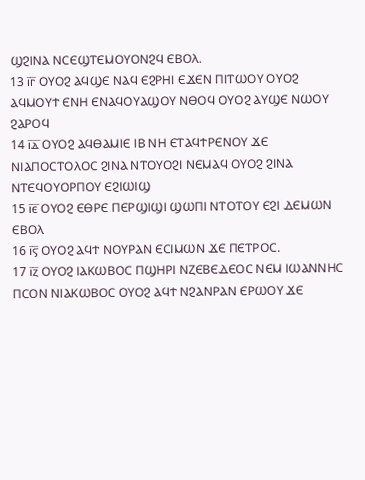ϢϨⲒⲚⲀ ⲚⲤⲈϢⲦⲈⲘⲞⲨⲞⲚϨϤ ⲈⲂⲞⲖ.
13 ⲓ̅ⲅ̅ ⲞⲨⲞϨ ⲀϤϢⲈ ⲚⲀϤ ⲈϨⲢⲎⲒ ⲈϪⲈⲚ ⲠⲒⲦⲰⲞⲨ ⲞⲨⲞϨ ⲀϤⲘⲞⲨϮ ⲈⲚⲎ ⲈⲚⲀϤⲞⲨⲀϢⲞⲨ ⲚⲐⲞϤ ⲞⲨⲞϨ ⲀⲨϢⲈ ⲚⲰⲞⲨ ϨⲀⲢⲞϤ
14 ⲓ̅ⲇ̅ ⲞⲨⲞϨ ⲀϤⲐⲀⲘⲒⲈ ⲒⲂ ⲚⲎ ⲈⲦⲀϤϮⲢⲈⲚⲞⲨ ϪⲈ ⲚⲒⲀⲠⲞⲤⲦⲞⲖⲞⲤ ϨⲒⲚⲀ ⲚⲦⲞⲨⲞϨⲒ ⲚⲈⲘⲀϤ ⲞⲨⲞϨ ϨⲒⲚⲀ ⲚⲦⲈϤⲞⲨⲞⲢⲠⲞⲨ ⲈϨⲒⲰⲒϢ
15 ⲓ̅ⲉ̅ ⲞⲨⲞϨ ⲈⲐⲢⲈ ⲠⲈⲢϢⲒϢⲒ ϢⲰⲠⲒ ⲚⲦⲞⲦⲞⲨ ⲈϨⲒ ⲆⲈⲘⲰⲚ ⲈⲂⲞⲖ
16 ⲓ̅ⲋ̅ ⲞⲨⲞϨ ⲀϤϮ ⲚⲞⲨⲢⲀⲚ ⲈⲤⲒⲘⲰⲚ ϪⲈ ⲠⲈⲦⲢⲞⲤ.
17 ⲓ̅ⲍ̅ ⲞⲨⲞϨ ⲒⲀⲔⲰⲂⲞⲤ ⲠϢⲎⲢⲒ ⲚⲌⲈⲂⲈⲆⲈⲞⲤ ⲚⲈⲘ ⲒⲰⲀⲚⲚⲎⲤ ⲠⲤⲞⲚ ⲚⲒⲀⲔⲰⲂⲞⲤ ⲞⲨⲞϨ ⲀϤϮ ⲚϨⲀⲚⲢⲀⲚ ⲈⲢⲰⲞⲨ ϪⲈ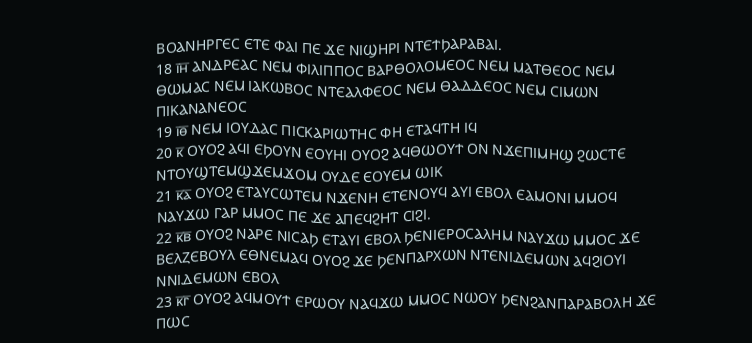ⲂⲞⲀⲚⲎⲢⲄⲈⲤ ⲈⲦⲈ ⲪⲀⲒ ⲠⲈ ϪⲈ ⲚⲒϢⲎⲢⲒ ⲚⲦⲈϮϦⲀⲢⲀⲂⲀⲒ.
18 ⲓ̅ⲏ̅ ⲀⲚⲆⲢⲈⲀⲤ ⲚⲈⲘ ⲪⲒⲖⲒⲠⲠⲞⲤ ⲂⲀⲢⲐⲞⲖⲞⲘⲈⲞⲤ ⲚⲈⲘ ⲘⲀⲦⲐⲈⲞⲤ ⲚⲈⲘ ⲐⲰⲘⲀⲤ ⲚⲈⲘ ⲒⲀⲔⲰⲂⲞⲤ ⲚⲦⲈⲀⲖⲪⲈⲞⲤ ⲚⲈⲘ ⲐⲀⲆⲆⲈⲞⲤ ⲚⲈⲘ ⲤⲒⲘⲰⲚ ⲠⲒⲔⲀⲚⲀⲚⲈⲞⲤ
19 ⲓ̅ⲑ̅ ⲚⲈⲘ ⲒⲞⲨⲆⲀⲤ ⲠⲒⲤⲔⲀⲢⲒⲰⲦⲎⲤ ⲪⲎ ⲈⲦⲀϤⲦⲎ ⲒϤ
20 ⲕ̅ ⲞⲨⲞϨ ⲀϤⲒ ⲈϦⲞⲨⲚ ⲈⲞⲨⲎⲒ ⲞⲨⲞϨ ⲀϤⲐⲰⲞⲨϮ ⲞⲚ ⲚϪⲈⲠⲒⲘⲎϢ ϨⲰⲤⲦⲈ ⲚⲦⲞⲨϢⲦⲈⲘϢϪⲈⲘϪⲞⲘ ⲞⲨⲆⲈ ⲈⲞⲨⲈⲘ ⲰⲒⲔ
21 ⲕ̅ⲁ̅ ⲞⲨⲞϨ ⲈⲦⲀⲨⲤⲰⲦⲈⲘ ⲚϪⲈⲚⲎ ⲈⲦⲈⲚⲞⲨϤ ⲀⲨⲒ ⲈⲂⲞⲖ ⲈⲀⲘⲞⲚⲒ ⲘⲘⲞϤ ⲚⲀⲨϪⲰ ⲄⲀⲢ ⲘⲘⲞⲤ ⲠⲈ ϪⲈ ⲀⲠⲈϤϨⲎⲦ ⲤⲒϨⲒ.
22 ⲕ̅ⲃ̅ ⲞⲨⲞϨ ⲚⲀⲢⲈ ⲚⲒⲤⲀϦ ⲈⲦⲀⲨⲒ ⲈⲂⲞⲖ ϦⲈⲚⲒⲈⲢⲞⲤⲀⲖⲎⲘ ⲚⲀⲨϪⲰ ⲘⲘⲞⲤ ϪⲈ ⲂⲈⲖⲌⲈⲂⲞⲨⲖ ⲈⲐⲚⲈⲘⲀϤ ⲞⲨⲞϨ ϪⲈ ϦⲈⲚⲠⲀⲢⲬⲰⲚ ⲚⲦⲈⲚⲒⲆⲈⲘⲰⲚ ⲀϤϨⲒⲞⲨⲒ ⲚⲚⲒⲆⲈⲘⲰⲚ ⲈⲂⲞⲖ
23 ⲕ̅ⲅ̅ ⲞⲨⲞϨ ⲀϤⲘⲞⲨϮ ⲈⲢⲰⲞⲨ ⲚⲀϤϪⲰ ⲘⲘⲞⲤ ⲚⲰⲞⲨ ϦⲈⲚϨⲀⲚⲠⲀⲢⲀⲂⲞⲖⲎ ϪⲈ ⲠⲰⲤ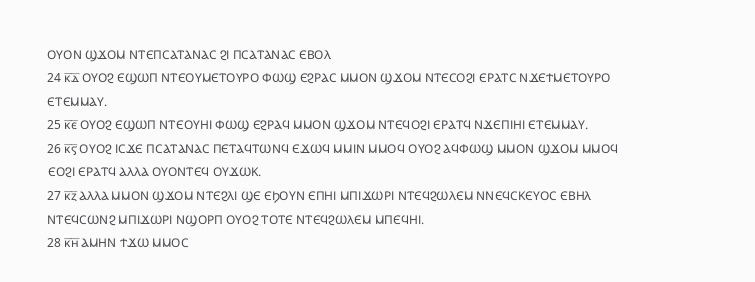ⲞⲨⲞⲚ ϢϪⲞⲘ ⲚⲦⲈⲠⲤⲀⲦⲀⲚⲀⲤ ϨⲒ ⲠⲤⲀⲦⲀⲚⲀⲤ ⲈⲂⲞⲖ
24 ⲕ̅ⲇ̅ ⲞⲨⲞϨ ⲈϢⲰⲠ ⲚⲦⲈⲞⲨⲘⲈⲦⲞⲨⲢⲞ ⲪⲰϢ ⲈϨⲢⲀⲤ ⲘⲘⲞⲚ ϢϪⲞⲘ ⲚⲦⲈⲤⲞϨⲒ ⲈⲢⲀⲦⲤ ⲚϪⲈϮⲘⲈⲦⲞⲨⲢⲞ ⲈⲦⲈⲘⲘⲀⲨ.
25 ⲕ̅ⲉ̅ ⲞⲨⲞϨ ⲈϢⲰⲠ ⲚⲦⲈⲞⲨⲎⲒ ⲪⲰϢ ⲈϨⲢⲀϤ ⲘⲘⲞⲚ ϢϪⲞⲘ ⲚⲦⲈϤⲞϨⲒ ⲈⲢⲀⲦϤ ⲚϪⲈⲠⲒⲎⲒ ⲈⲦⲈⲘⲘⲀⲨ.
26 ⲕ̅ⲋ̅ ⲞⲨⲞϨ ⲒⲤϪⲈ ⲠⲤⲀⲦⲀⲚⲀⲤ ⲠⲈⲦⲀϤⲦⲰⲚϤ ⲈϪⲰϤ ⲘⲘⲒⲚ ⲘⲘⲞϤ ⲞⲨⲞϨ ⲀϤⲪⲰϢ ⲘⲘⲞⲚ ϢϪⲞⲘ ⲘⲘⲞϤ ⲈⲞϨⲒ ⲈⲢⲀⲦϤ ⲀⲖⲖⲀ ⲞⲨⲞⲚⲦⲈϤ ⲞⲨϪⲰⲔ.
27 ⲕ̅ⲍ̅ ⲀⲖⲖⲀ ⲘⲘⲞⲚ ϢϪⲞⲘ ⲚⲦⲈϨⲖⲒ ϢⲈ ⲈϦⲞⲨⲚ ⲈⲠⲎⲒ ⲘⲠⲒϪⲰⲢⲒ ⲚⲦⲈϤϨⲰⲖⲈⲘ ⲚⲚⲈϤⲤⲔⲈⲨⲞⲤ ⲈⲂⲎⲖ ⲚⲦⲈϤⲤⲰⲚϨ ⲘⲠⲒϪⲰⲢⲒ ⲚϢⲞⲢⲠ ⲞⲨⲞϨ ⲦⲞⲦⲈ ⲚⲦⲈϤϨⲰⲖⲈⲘ ⲘⲠⲈϤⲎⲒ.
28 ⲕ̅ⲏ̅ ⲀⲘⲎⲚ ϮϪⲰ ⲘⲘⲞⲤ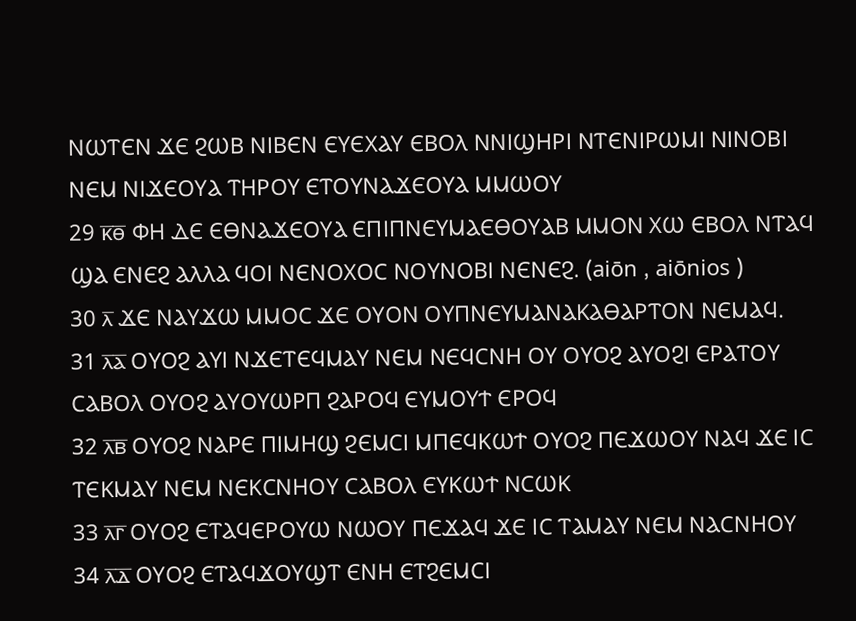ⲚⲰⲦⲈⲚ ϪⲈ ϨⲰⲂ ⲚⲒⲂⲈⲚ ⲈⲨⲈⲬⲀⲨ ⲈⲂⲞⲖ ⲚⲚⲒϢⲎⲢⲒ ⲚⲦⲈⲚⲒⲢⲰⲘⲒ ⲚⲒⲚⲞⲂⲒ ⲚⲈⲘ ⲚⲒϪⲈⲞⲨⲀ ⲦⲎⲢⲞⲨ ⲈⲦⲞⲨⲚⲀϪⲈⲞⲨⲀ ⲘⲘⲰⲞⲨ
29 ⲕ̅ⲑ̅ ⲪⲎ ⲆⲈ ⲈⲐⲚⲀϪⲈⲞⲨⲀ ⲈⲠⲒⲠⲚⲈⲨⲘⲀⲈⲐⲞⲨⲀⲂ ⲘⲘⲞⲚ ⲬⲰ ⲈⲂⲞⲖ ⲚⲦⲀϤ ϢⲀ ⲈⲚⲈϨ ⲀⲖⲖⲀ ϤⲞⲒ ⲚⲈⲚⲞⲬⲞⲤ ⲚⲞⲨⲚⲞⲂⲒ ⲚⲈⲚⲈϨ. (aiōn , aiōnios )
30 ⲗ̅ ϪⲈ ⲚⲀⲨϪⲰ ⲘⲘⲞⲤ ϪⲈ ⲞⲨⲞⲚ ⲞⲨⲠⲚⲈⲨⲘⲀⲚⲀⲔⲀⲐⲀⲢⲦⲞⲚ ⲚⲈⲘⲀϤ.
31 ⲗ̅ⲁ̅ ⲞⲨⲞϨ ⲀⲨⲒ ⲚϪⲈⲦⲈϤⲘⲀⲨ ⲚⲈⲘ ⲚⲈϤⲤⲚⲎ ⲞⲨ ⲞⲨⲞϨ ⲀⲨⲞϨⲒ ⲈⲢⲀⲦⲞⲨ ⲤⲀⲂⲞⲖ ⲞⲨⲞϨ ⲀⲨⲞⲨⲰⲢⲠ ϨⲀⲢⲞϤ ⲈⲨⲘⲞⲨϮ ⲈⲢⲞϤ
32 ⲗ̅ⲃ̅ ⲞⲨⲞϨ ⲚⲀⲢⲈ ⲠⲒⲘⲎϢ ϨⲈⲘⲤⲒ ⲘⲠⲈϤⲔⲰϮ ⲞⲨⲞϨ ⲠⲈϪⲰⲞⲨ ⲚⲀϤ ϪⲈ ⲒⲤ ⲦⲈⲔⲘⲀⲨ ⲚⲈⲘ ⲚⲈⲔⲤⲚⲎⲞⲨ ⲤⲀⲂⲞⲖ ⲈⲨⲔⲰϮ ⲚⲤⲰⲔ
33 ⲗ̅ⲅ̅ ⲞⲨⲞϨ ⲈⲦⲀϤⲈⲢⲞⲨⲰ ⲚⲰⲞⲨ ⲠⲈϪⲀϤ ϪⲈ ⲒⲤ ⲦⲀⲘⲀⲨ ⲚⲈⲘ ⲚⲀⲤⲚⲎⲞⲨ
34 ⲗ̅ⲇ̅ ⲞⲨⲞϨ ⲈⲦⲀϤϪⲞⲨϢⲦ ⲈⲚⲎ ⲈⲦϨⲈⲘⲤⲒ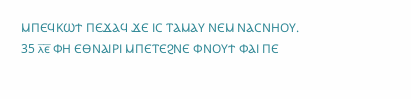ⲘⲠⲈϤⲔⲰϮ ⲠⲈϪⲀϤ ϪⲈ ⲒⲤ ⲦⲀⲘⲀⲨ ⲚⲈⲘ ⲚⲀⲤⲚⲎⲞⲨ.
35 ⲗ̅ⲉ̅ ⲪⲎ ⲈⲐⲚⲀⲒⲢⲒ ⲘⲠⲈⲦⲈϨⲚⲈ ⲪⲚⲞⲨϮ ⲪⲀⲒ ⲠⲈ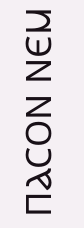ⲠⲀⲤⲞⲚ ⲚⲈⲘ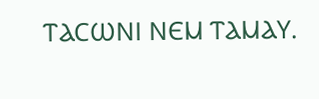ⲦⲀⲤⲰⲚⲒ ⲚⲈⲘ ⲦⲀⲘⲀⲨ.